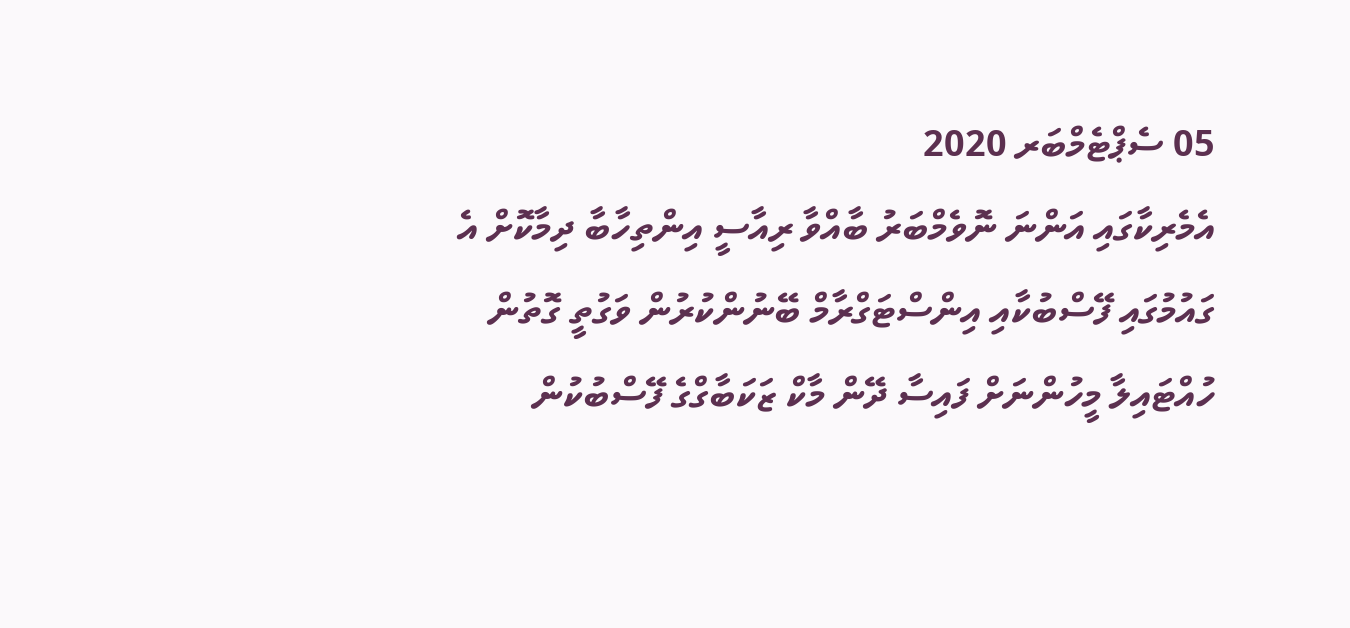05 ސެޕްޓެމްބަރ 2020
އެމެރިކާގައި އަންނަ ނޮވެމްބަރު ބާއްވާ ރިއާސީ އިންތިހާބާ ދިމާކޮށް އެ ގައުމުގައި ފޭސްބުކާއި އިންސްޓަގްރާމް ބޭނުންކުރުން ވަގުތީ ގޮތުން ހުއްޓައިލާ މީހުންނަށް ފައިސާ ދޭން މާކް ޒަކަބާގްގެ ފޭސްބުކުން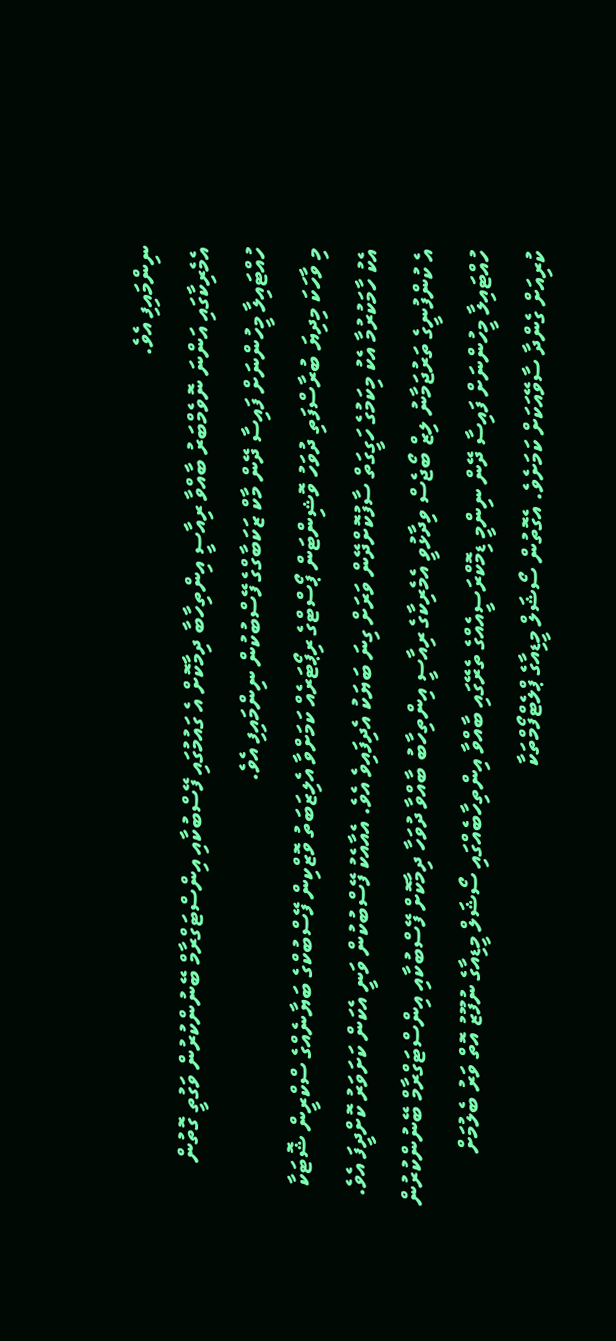ނިންމައިފި އެވެ.
އެމެރިކާގައި އަންނަ ނޮވެމްބަރު ބާއްވާ ރިއާސީ އިންތިހާބާ ދިމާކޮށް އެ ގައުމުގައި ފޭސްބުކާއި އިންސްޓަގްރާމް ބޭނުންކުރުން ވަގުތީ ގޮތުން ހުއްޓައިލާ މީހުންނަށް ފައިސާ ދޭން މާކް ޒަކަބާގްގެ ފޭސްބުކުން ނިންމައިފި އެވެ.
މި ވާހަކަ މިދިޔަ ބުރާސްފަތި ދުވަހު ވޮޝިންޓަން ޕޯސްޓްގެ ރިޕޯޓަރެއް ކަމަށްވާ އެލިޒަބަތު ވޮޒްކިން ފޭސްބުކްގެ ބަޔާނެއްގެ ސްކްރީން ޝޮޓަކާ އެކު ހާމަކުރުމާ އެކު މިކަމުގެ ހަގީގަތް ސާފުކޮށްދޭން ވަރަށް ގިނަ ބަޔަކު އެދިފައިވެ އެވެ. އެއާއެކު ފޭސްބުކުން ވަނީ އެކަން ކަށަވަރު ކޮށްދީފަ އެވެ.
އެ ކުންފުނީގެ ތަރުޖަމާނު ލިޒް ބޯޖެސް ވިދާޅުވީ އެމެރިކާގެ ރިއާސީ އިންތިހާބު ބާއްވާ ދުވަހާ ދިމާކޮށް ފޭސްބުކާއި އިންސްޓަގްރާމް ބޭނުންކުރުން ހުއްޓައިލާ މީހުންނަށް ފައިސާ ދޭން ނިންމީ ޑިމޮކްރަސީއެއްގެ ތެރޭގައި ބާއްވާ އިންތިހާބެއްގައި ސޯޝަލް މީޑިއާގެ ނުފޫޒު އޮތް ވަރު ބެލުމަށް ކުރިއަށް ގެންދާ ސާވޭއަކަށް ކަމަށެވެ. އެގޮތުން ސޯޝަލް މީޑިއާގެ ޕްލެޓްފޯމްތަކާ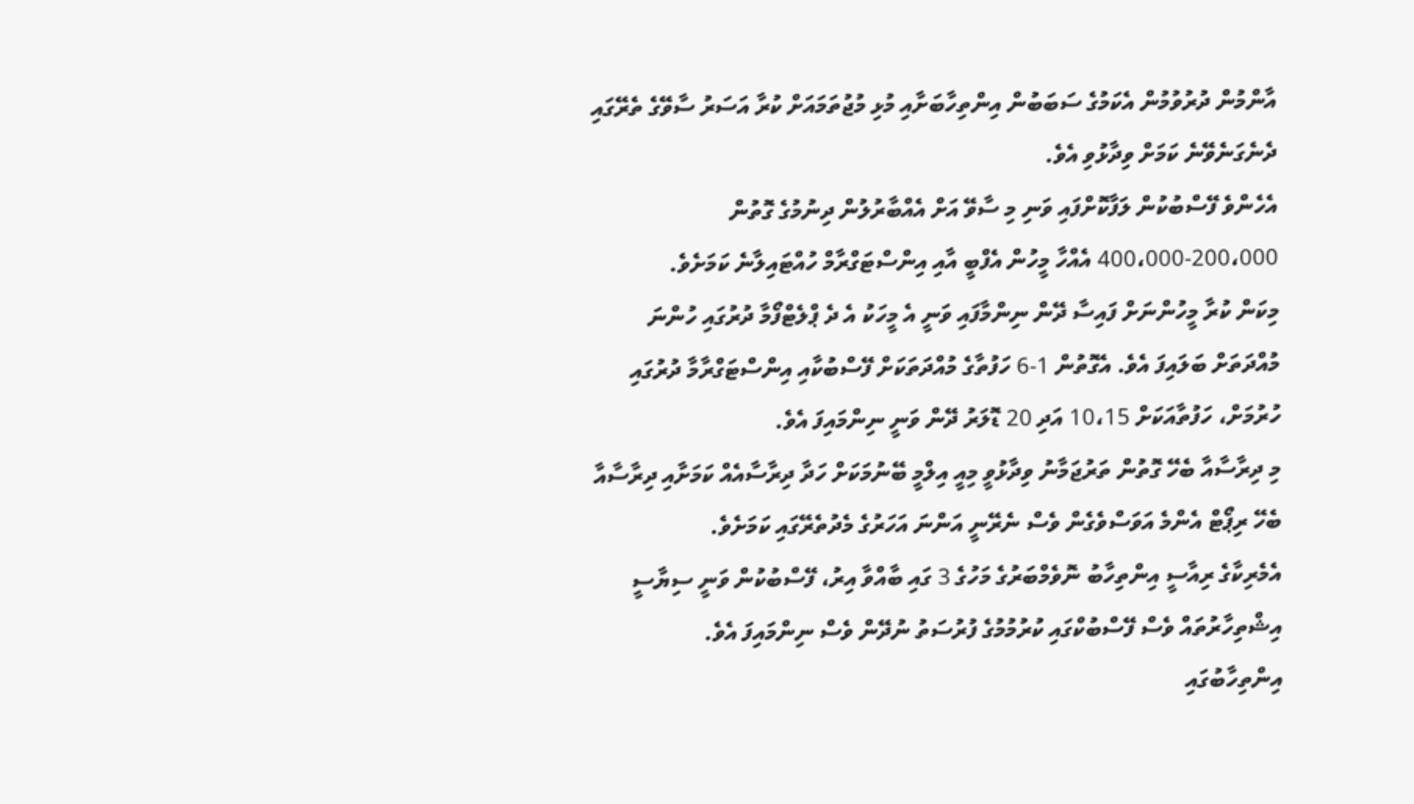އާންމުން ދުރުވުމުން އެކަމުގެ ސަބަބުން އިންތިހާބަށާއި މުޅި މުޖުތަމައަށް ކުރާ އަސަރު ސާވޭގެ ތެރޭގައި ދެނެގަނެވޭނެ ކަމަށް ވިދާޅުވި އެވެ.
އެހެންވެ ފޭސްބުކުން ލަފާކޮށްފައި ވަނި މި ސާވޭ އަށް އެއްބާރުލުން ދިނުމުގެ ގޮތުން 200،000-400،000 އެއްހާ މީހުން އެފްބީ އާއި އިންސްޓަގްރާމް ހުއްޓައިލާނެ ކަމަށެވެ.
މިކަން ކުރާ މީހުންނަށް ފައިސާ ދޭން ނިންމާފައި ވަނީ އެ މީހަކު އެ ދެ ޕްލެޓްފޯމާ ދުރުގައި ހުންނަ މުއްދަތަށް ބަލައިފަ އެވެ. އެގޮތުން 1-6 ހަފުތާގެ މުއްދަތަކަށް ފޭސްބުކާއި އިންސްޓަގްރާމާ ދުރުގައި ހުރުމަށް، ހަފުތާއަކަށް 10،15 އަދި 20 ޑޮލަރު ދޭން ވަނީ ނިންމައިފަ އެވެ.
މި ދިރާސާއާ ބެހޭ ގޮތުން ތަރުޖަމާނު ވިދާޅުވީ މިއީ އިލްމީ ބޭނުމަކަށް ހަދާ ދިރާސާއެއް ކަމަށާއި ދިރާސާއާ ބެހޭ ރިޕޯޓް އެންމެ އަވަސްވެގެން ވެސް ނެރޭނީ އަންނަ އަހަރުގެ މެދުތެރޭގައި ކަމަށެވެ.
އެމެރިކާގެ ރިއާސީ އިންތިހާބު ނޮވެމްބަރުގެ މަހުގެ 3 ގައި ބާއްވާ އިރު، ފޭސްބުކުން ވަނީ ސިޔާސީ އިޝްތިހާރުތައް ވެސް ފޭސްބުކްގައި ކުރުމުމުގެ ފުރުސަތު ނުދޭން ވެސް ނިންމައިފަ އެވެ.
އިންތިހާބުގައި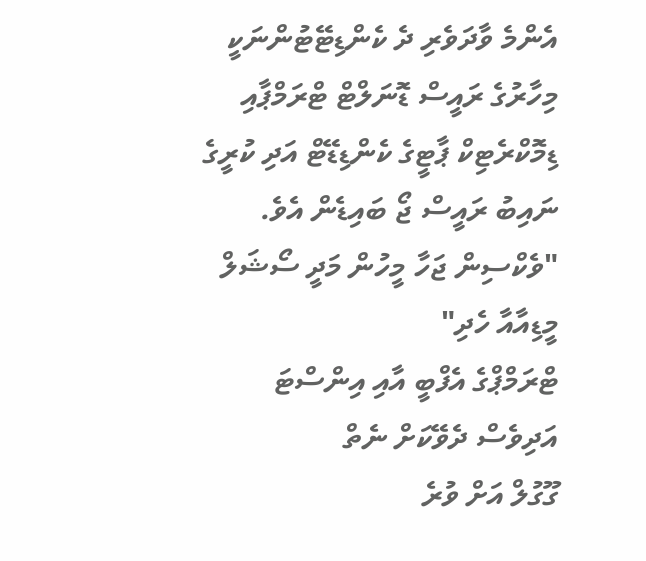އެންމެ ވާދަވެރި ދެ ކެންޑިޓޭޓުންނަކީ މިހާރުގެ ރައީސް ޑޮނަލްޓް ޓްރަމްޕާއި ޑިމޮކްރެޓިކް ޕާޓީގެ ކެންޑިޑޭޓް އަދި ކުރީގެ ނައިބު ރައީސް ޖޯ ބައިޑެން އެވެ.
"ވެކްސިން ޖަހާ މީހުން މަދީ ސޯޝަލް މީޑިއާއާ ހެދި"
ޓްރަމްޕްގެ އެފްބީ އާއި އިންސްޓަ އަދިވެސް ދެވޭކަށް ނެތް
ގޫގުލް އަށް ވުރެ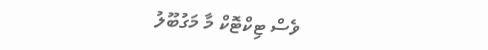ވެސް ޓިކްޓޮކް މާ މަގުބޫލު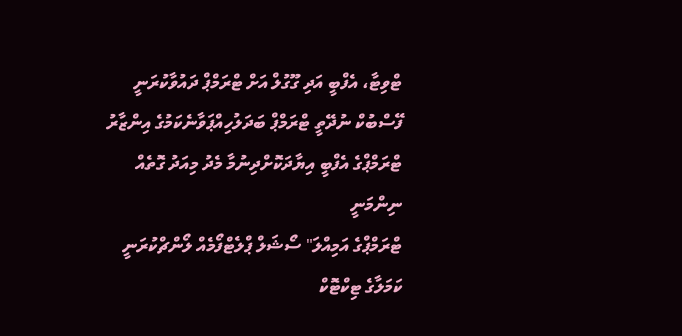ޓްވިޓާ، އެފްބީ އަދި ގޫގުލް އަށް ޓްރަމްޕް ދައުވާކުރަނީ
ފޭސްބުކް ނުދޭތީ ޓްރަމްޕް ބަދަލުހިއްޕަވާނެކަމުގެ އިންޒާރު
ޓްރަމްޕްގެ އެފްބީ އިޔާދަކޮށްދިނުމާ މެދު މިއަދު ގޮތެއް ނިންމަނީ
ޓްރަމްޕްގެ އަމިއްލަ" ސޯޝަލް ޕްލެޓްފޯމެއް ލޯންޗްކުރަނީ
ކަމަލާގެ ޓިކްޓޮކް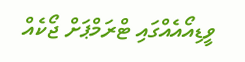ވީޑިއޯއެއްގައި ޓްރަމްޕަށް ޖޯކެއް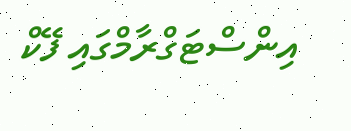އިންސްޓަގްރާމްގައި ފޭކް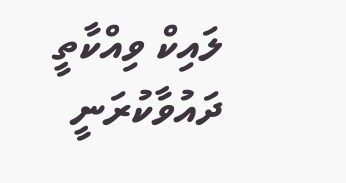ލައިކް ވިއްކާތީ ދައުވާކުރަނީ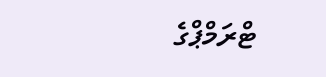ޓްރަމްޕްގެ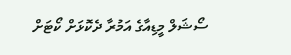ސޯޝަލް މީޑިއާގެ އަމުރާ ދެކޮޅަށް ކޯޓަށް